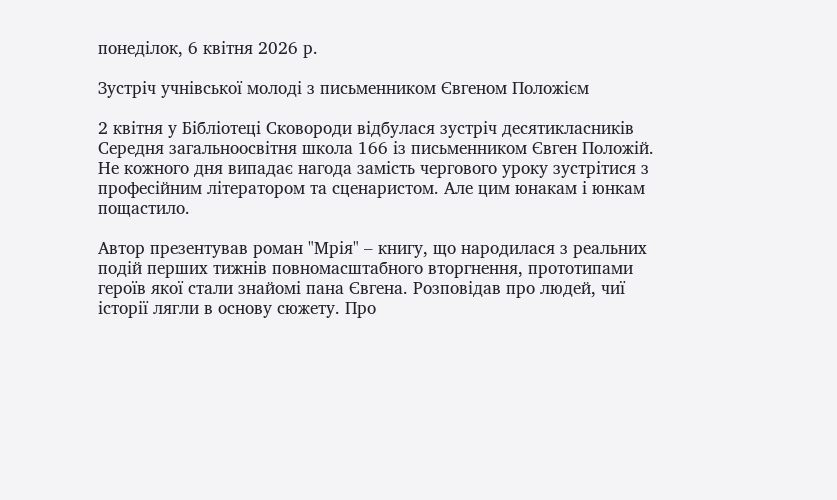понеділок, 6 квітня 2026 р.

Зустріч учнівської молоді з письменником Євгеном Положієм

2 квітня у Бібліотеці Сковороди відбулася зустріч десятикласників Середня загальноосвітня школа 166 із письменником Євген Положій. Не кожного дня випадає нагода замість чергового уроку зустрітися з професійним літератором та сценаристом. Але цим юнакам і юнкам пощастило.

Автор презентував роман "Мрія" – книгу, що народилася з реальних подій перших тижнів повномасштабного вторгнення, прототипами героїв якої стали знайомі пана Євгена. Розповідав про людей, чиї історії лягли в основу сюжету. Про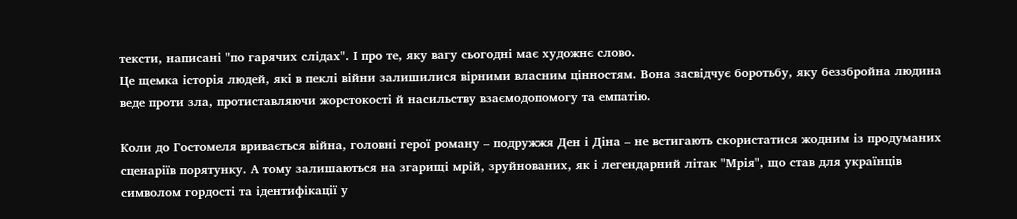тексти, написані "по гарячих слідах". І про те, яку вагу сьогодні має художнє слово.
Це щемка історія людей, які в пеклі війни залишилися вірними власним цінностям. Вона засвідчує боротьбу, яку беззбройна людина веде проти зла, протиставляючи жорстокості й насильству взаємодопомогу та емпатію.

Коли до Гостомеля вривається війна, головні герої роману – подружжя Ден і Діна – не встигають скористатися жодним із продуманих сценаріїв порятунку. А тому залишаються на згарищі мрій, зруйнованих, як і легендарний літак "Мрія", що став для українців символом гордості та ідентифікації у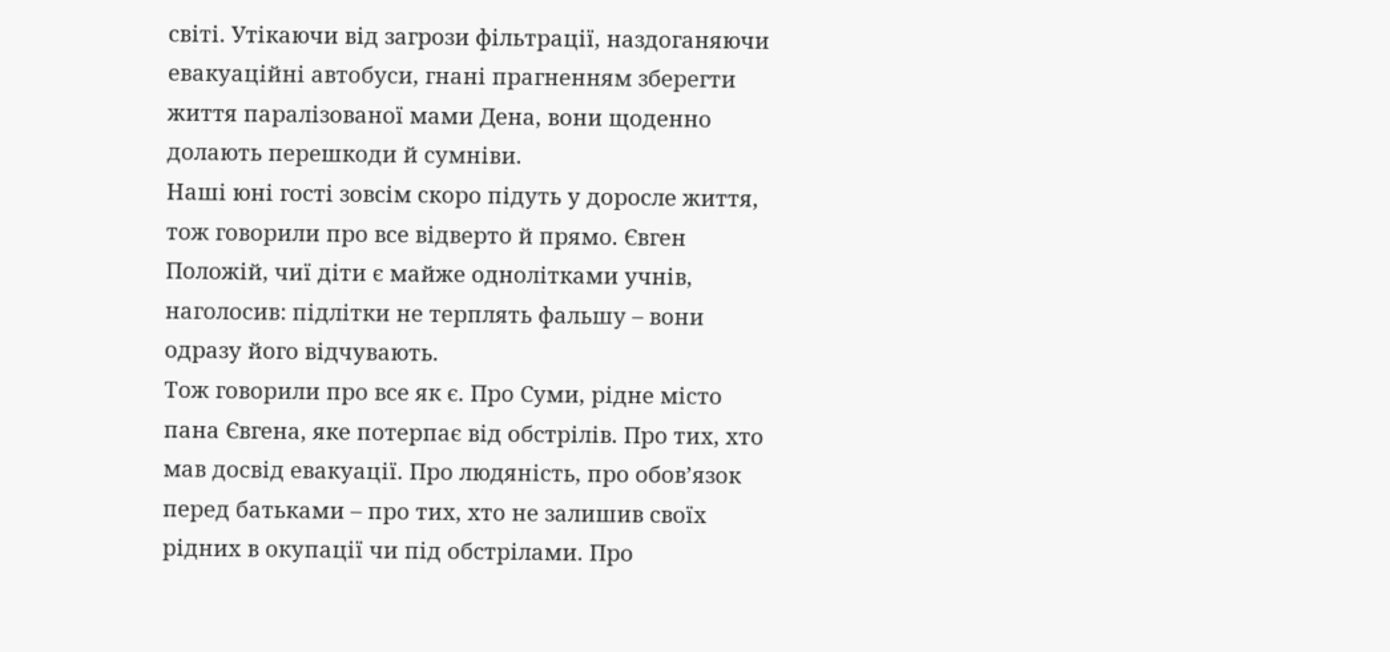світі. Утікаючи від загрози фільтрації, наздоганяючи евакуаційні автобуси, гнані прагненням зберегти життя паралізованої мами Дена, вони щоденно долають перешкоди й сумніви.
Наші юні гості зовсім скоро підуть у доросле життя, тож говорили про все відверто й прямо. Євген Положій, чиї діти є майже однолітками учнів, наголосив: підлітки не терплять фальшу – вони одразу його відчувають.
Тож говорили про все як є. Про Суми, рідне місто пана Євгена, яке потерпає від обстрілів. Про тих, хто мав досвід евакуації. Про людяність, про обов’язок перед батьками – про тих, хто не залишив своїх рідних в окупації чи під обстрілами. Про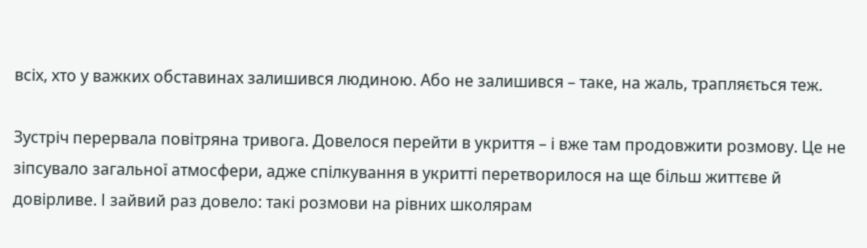всіх, хто у важких обставинах залишився людиною. Або не залишився – таке, на жаль, трапляється теж.

Зустріч перервала повітряна тривога. Довелося перейти в укриття – і вже там продовжити розмову. Це не зіпсувало загальної атмосфери, адже спілкування в укритті перетворилося на ще більш життєве й довірливе. І зайвий раз довело: такі розмови на рівних школярам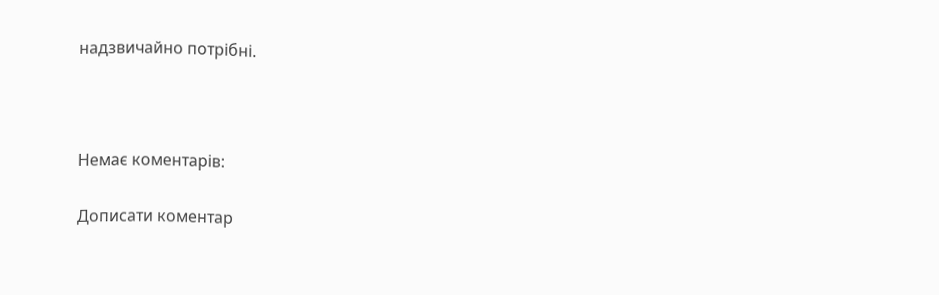надзвичайно потрібні.



Немає коментарів:

Дописати коментар